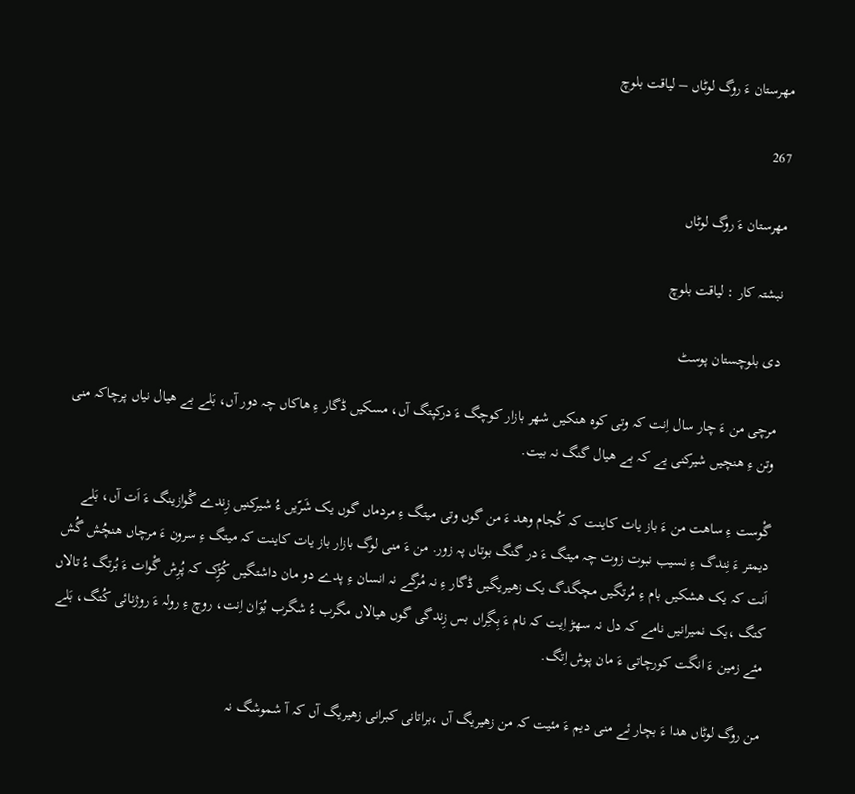مھرستان ءَ روگ لوٹاں – لیاقت بلوچ

267

مھرستان ءَ روگ لوٹاں

نبشتہ کار : لیاقت بلوچ

دی بلوچستان پوسٹ

مرچی من ءَ چار سال اِنت کہ وتی کوہ ھنکیں شھر بازار کوچگ ءَ درکپتگ آں، مسکیں ڈگار ءِ ھاکاں چہ دور آں، بَلے بے ھیال نیاں پرچاکہ منی وتن ءِ ھنچیں شیرکنی یے کہ بے ھیال گنگ نہ بیت.

گْوست ءِ ساھت من ءَ باز یات کاینت کہ کُجام وھد ءَ من گوں وتی میتگ ءِ مردماں گوں یک شَرّیں ءُ شیرکنیں زِندے گْوازینگ ءَ اَت آں، بَلے دیمتر ءَ نِندگ ءِ نسیب نبوت زوت چہ میتگ ءَ در گنگ بوتاں پہ زور. من ءَ منی لوگ بازار باز یات کاینت کہ میتگ ءِ سرون ءَ مرچاں ھنچُش گُش اَنت کہ یک ھشکیں بام ءِ مُرتگیں مچگدگ یک زھیریگیں ڈگار ءِ نہ مُرگے نہ انسان ءِ پدے دو مان داشتگیں کُڑِک کہ پُرِش گْوات ءَ بُرتگ ءُ تالاں کتگ ،یک نمیرانیں نامے کہ دل نہ سھڑ اِیت کہ نام ءَ بِگِراں بس زِندگی گوں ھیالاں مگرب ءُ شگرب بُوَان اِنت، روچ ءِ رولہ ءَ روژنائی کُتگ، بَلے مئے زمین ءَ انگت کورچاتی ءَ مان پوش اِتگ.

من روگ لوٹاں ھدا ءَ بچار ئے منی دیم ءَ مئیت کہ من زھیریگ آں ،براتانی کبرانی زھیریگ آں کہ آ شموشگ نہ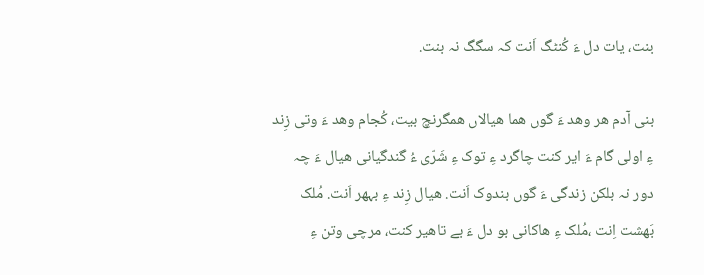بنت، یات دل ءَ کُنٹگ اَنت کہ سگگ نہ بنت.

بنی آدم ھر وھد ءَ گوں ھما ھیالاں ھمگرنچ بیت، کُجام وھد ءَ وتی زِند ءِ اولی گام ءَ ایر کنت چاگرد ءِ توک ءِ شَرّی ءُ گندگیانی ھیال ءَ چہ دور نہ بلکن زندگی ءَ گوں بندوک اَنت. ھیال زِند ءِ بہھر اَنت. مُلک بَھشت اِنت ،مُلک ءِ ھاکانی بو دل ءَ بے تاھیر کنت، مرچی وتن ءِ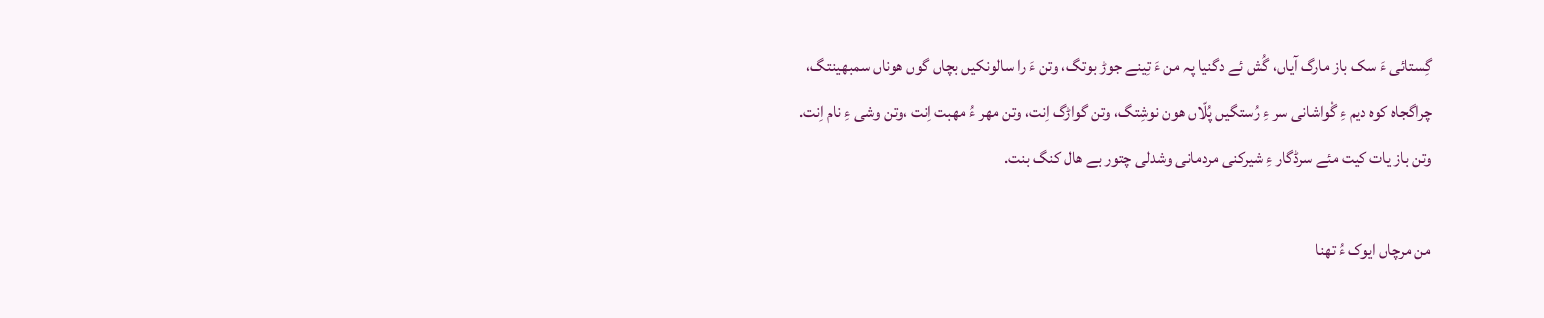گِستائی ءَ سک باز مارگ آیاں، گُش ئے دگنیا پہ من ءَ تِینے جوڑ بوتگ، وتن ءَ را سالونکیں بچاں گوں ھوناں سمبھینتگ، چراگجاہ کوہ دیم ءِ گْواشانی سر ءِ رُستگیں پُلّاں ھون نوشِتگ، وتن گواڑگ اِنت، وتن مھر ءُ مھبت اِنت ،وتن وشی ءِ نام اِنت.
وتن باز یات کیت مئے سرڈگار ءِ شیرکنی مردمانی وشدلی چتور بے ھال کنگ بنت.

من مرچاں ایوک ءُ تھنا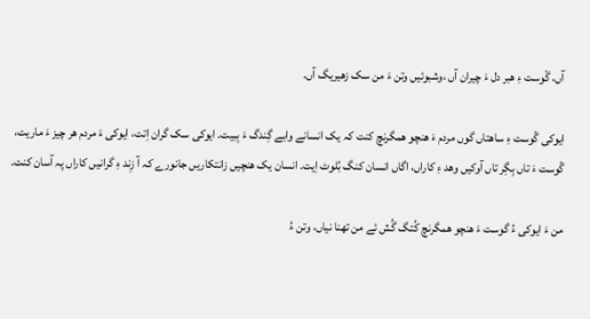آں، گْوست ءِ ھبر دل ءَ چیران آں ،وشبوئیں وتن ءَ من سک زھیریگ آں.

ایوکی گْوست ءِ ساھتاں گوں مردم ءَ ھنچو ھمگرنچ کنت کہ یک انسانے وابے گِندگ ءَ بِبیت. ایوکی سک گران اِتت، ایوکی ءَ مردم ھر چیز ءَ ماریت، گْوست ءَ تاں بِگِر تاں آوکیں وھد ءِ کاراں، اگاں انسان کنگ بُلوٹ اِیت. انسان یک ھنچیں زانتکاریں جانورے کہ آ زِند ءِ گرانیں کاراں پہ آسان کنت.

من ءَ ایوکی ءُ گوست ءَ ھنچو ھمگرنچ کُتگ گُش ئے من تھنا نیاں، وتن ءُ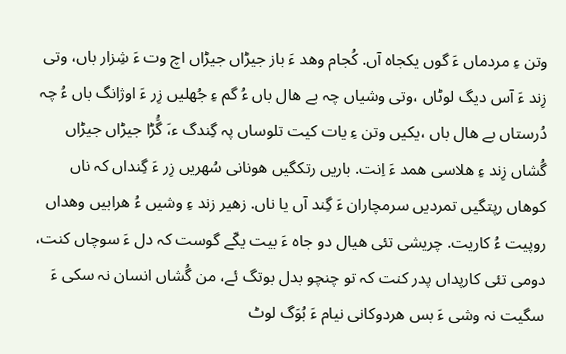وتن ءِ مردماں ءَ گوں یکجاہ آں. کُجام وھد ءَ باز جیڑاں جیڑاں اچ وت ءَ شِزار باں، وتی زِند ءَ آس دیگ لوٹاں ،وتی وشیاں چہ بے ھال باں ءُ گم ءِ جُھلیں زِر ءَ اوژانگ باں ءُ چہ دُرستاں بے ھال باں ،یکیں وتن ءِ یات کیت تلوساں پہ گِندگ ء،َ گَُڑا جیڑاں جیڑاں گُشاں زِند ءِ ھلاسی ھمد ءَ اِنت. باریں رتکگیں ھونانی سُھریں زِر ءَ گِنداں کہ ناں کوھاں رپتگیں تمردیں سرمچاران ءَ گِند آں یا ناں. زھیر زند ءِ وشیں ءُ ھرابیں وھداں روپیت ءُ کاریت. چریشی تئی ھیال دو جاہ ءَ بیت یکّے گوست کہ دل ءَ سوچاں کنت، دومی تئی کارپداں پدر کنت کہ تو چنچو بدل بوتگ ئے، من گُشاں انسان نہ سکی ءَ سگیت نہ وشی ءَ بس ھردوکانی نیام ءَ بُوَگ لوٹ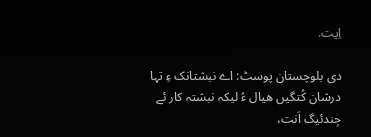اِیت.

دی بلوچستان پوسٹ: اے نبشتانک ءِ تہا درشان کُتگیں ھیال ءُ لیکہ نبشتہ کار ئے جِندئیگ اَنت،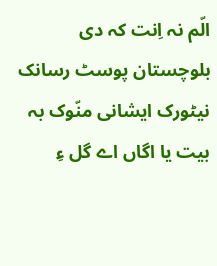الّم نہ اِنت کہ دی بلوچستان پوسٹ رسانک نیٹورک ایشانی منّوک بہ بیت یا اگاں اے گل ءِ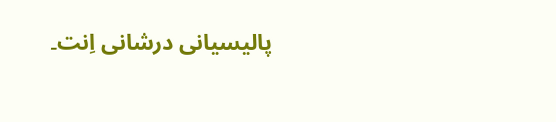پالیسیانی درشانی اِنت۔